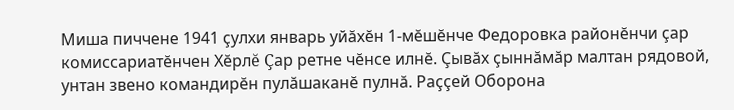Миша пиччене 1941 çулхи январь уйăхĕн 1-мĕшĕнче Федоровка районĕнчи çар комиссариатĕнчен Хĕрлĕ Çар ретне чĕнсе илнĕ. Çывăх çыннăмăр малтан рядовой, унтан звено командирĕн пулăшаканĕ пулнă. Раççей Оборона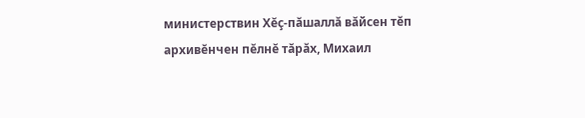министерствин Хĕç-пăшаллă вăйсен тĕп архивĕнчен пĕлнĕ тăрăх, Михаил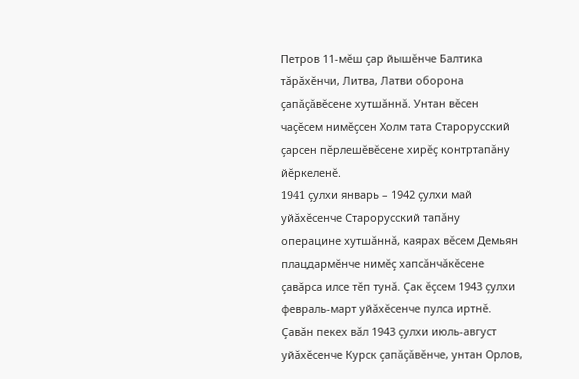Петров 11-мĕш çар йышĕнче Балтика тăрăхĕнчи, Литва, Латви оборона çапăçăвĕсене хутшăннă. Унтан вĕсен чаçĕсем нимĕçсен Холм тата Старорусский çарсен пĕрлешĕвĕсене хирĕç контртапăну йĕркеленĕ.
1941 çулхи январь – 1942 çулхи май уйăхĕсенче Старорусский тапăну операцине хутшăннă, каярах вĕсем Демьян плацдармĕнче нимĕç хапсăнчăкĕсене çавăрса илсе тĕп тунă. Çак ĕçсем 1943 çулхи февраль-март уйăхĕсенче пулса иртнĕ. Çавăн пекех вăл 1943 çулхи июль-август уйăхĕсенче Курск çапăçăвĕнче, унтан Орлов,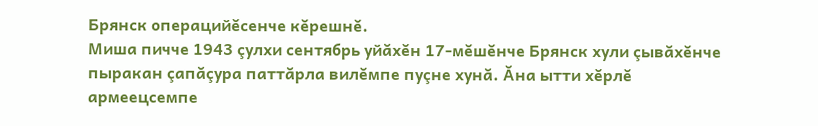Брянск операцийĕсенче кĕрешнĕ.
Миша пичче 1943 çулхи сентябрь уйăхĕн 17-мĕшĕнче Брянск хули çывăхĕнче пыракан çапăçура паттăрла вилĕмпе пуçне хунă. Ăна ытти хĕрлĕ армеецсемпе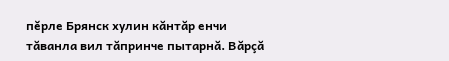пĕрле Брянск хулин кăнтăр енчи тăванла вил тăпринче пытарнă. Вăрçă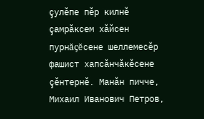çулĕпе пĕр килнĕ çамрăксем хăйсен пурнăçĕсене шеллемесĕр фашист хапсăнчăкĕсене çĕнтернĕ. Манăн пичче, Михаил Иванович Петров,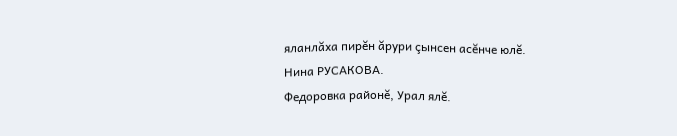яланлăха пирĕн ăрури çынсен асĕнче юлĕ.
Нина РУСАКОВА.
Федоровка районĕ, Урал ялĕ.